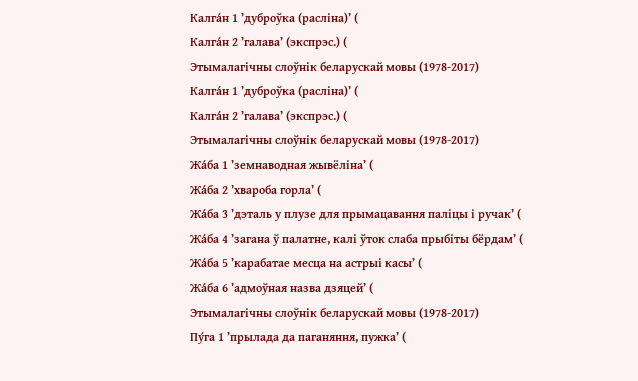Калга́н 1 ’дуброўка (расліна)’ (
Калга́н 2 ’галава’ (экспрэс.) (
Этымалагічны слоўнік беларускай мовы (1978-2017)
Калга́н 1 ’дуброўка (расліна)’ (
Калга́н 2 ’галава’ (экспрэс.) (
Этымалагічны слоўнік беларускай мовы (1978-2017)
Жа́ба 1 ’земнаводная жывёліна’ (
Жа́ба 2 ’хвароба горла’ (
Жа́ба 3 ’дэталь у плузе для прымацавання паліцы і ручак’ (
Жа́ба 4 ’загана ў палатне, калі ўток слаба прыбіты бёрдам’ (
Жа́ба 5 ’карабатае месца на астрыі касы’ (
Жа́ба 6 ’адмоўная назва дзяцей’ (
Этымалагічны слоўнік беларускай мовы (1978-2017)
Пу́га 1 ’прылада да паганяння, пужка’ (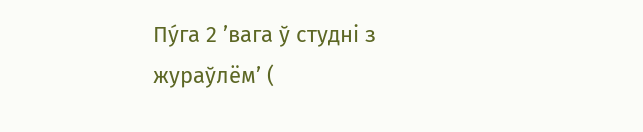Пу́га 2 ’вага ў студні з жураўлём’ (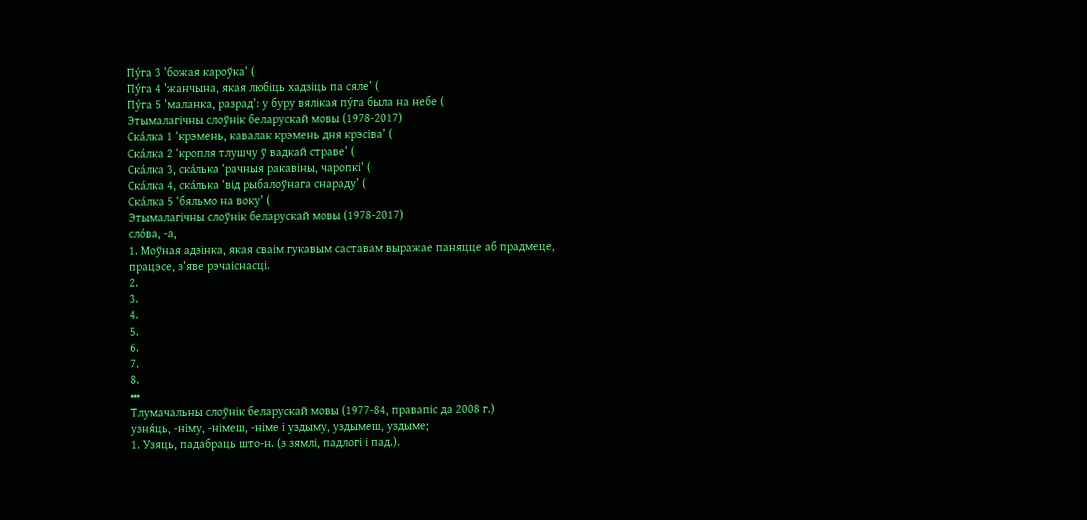Пу́га 3 ’божая кароўка’ (
Пу́га 4 ’жанчына, якая любіць хадзіць па сяле’ (
Пу́га 5 ’маланка, разрад’: у буру вялікая пу́га была на небе (
Этымалагічны слоўнік беларускай мовы (1978-2017)
Ска́лка 1 ‘крэмень, кавалак крэмень дня крэсіва’ (
Ска́лка 2 ‘кропля тлушчу ў вадкай страве’ (
Ска́лка 3, ска́лька ‘рачныя ракавіны, чаропкі’ (
Ска́лка 4, ска́лька ‘від рыбалоўнага снараду’ (
Ска́лка 5 ‘бяльмо на воку’ (
Этымалагічны слоўнік беларускай мовы (1978-2017)
сло́ва, ‑а,
1. Моўная адзінка, якая сваім гукавым саставам выражае паняцце аб прадмеце, працэсе, з’яве рэчаіснасці.
2.
3.
4.
5.
6.
7.
8.
•••
Тлумачальны слоўнік беларускай мовы (1977-84, правапіс да 2008 г.)
узня́ць, ‑німу, ‑німеш, ‑німе і уздыму, уздымеш, уздыме;
1. Узяць, падабраць што‑н. (з зямлі, падлогі і пад.).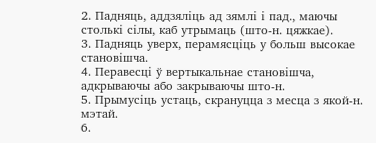2. Падняць, аддзяліць ад зямлі і пад., маючы столькі сілы, каб утрымаць (што‑н. цяжкае).
3. Падняць уверх, перамясціць у больш высокае становішча.
4. Перавесці ў вертыкальнае становішча, адкрываючы або закрываючы што‑н.
5. Прымусіць устаць, скрануцца з месца з якой‑н. мэтай.
6.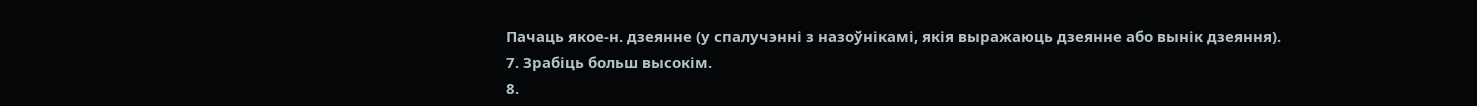Пачаць якое‑н. дзеянне (у спалучэнні з назоўнікамі, якія выражаюць дзеянне або вынік дзеяння).
7. Зрабіць больш высокім.
8.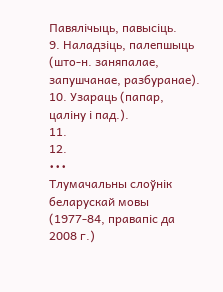Павялічыць, павысіць.
9. Наладзіць, палепшыць (што‑н. заняпалае, запушчанае, разбуранае).
10. Узараць (папар, цаліну і пад.).
11.
12.
•••
Тлумачальны слоўнік беларускай мовы (1977-84, правапіс да 2008 г.)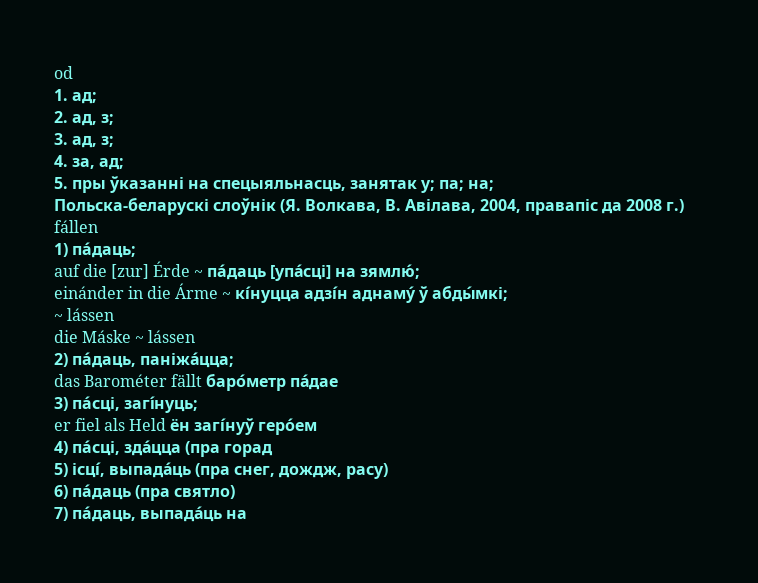od
1. ад;
2. ад, з;
3. ад, з;
4. за, ад;
5. пры ўказанні на спецыяльнасць, занятак у; па; на;
Польска-беларускі слоўнік (Я. Волкава, В. Авілава, 2004, правапіс да 2008 г.)
fállen
1) па́даць;
auf die [zur] Érde ~ па́даць [упа́сці] на зямлю́;
einánder in die Árme ~ кі́нуцца адзі́н аднаму́ ў абды́мкі;
~ lássen
die Máske ~ lássen
2) па́даць, паніжа́цца;
das Barométer fällt баро́метр па́дае
3) па́сці, загі́нуць;
er fiel als Held ён загі́нуў геро́ем
4) па́сці, зда́цца (пра горад
5) ісці́, выпада́ць (пра снег, дождж, расу)
6) па́даць (пра святло)
7) па́даць, выпада́ць на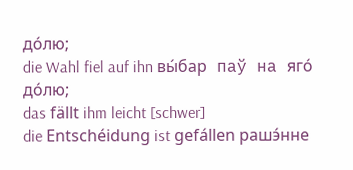до́лю;
die Wahl fiel auf ihn вы́бар паў на яго́ до́лю;
das fällt ihm leicht [schwer]
die Entschéidung ist gefállen рашэ́нне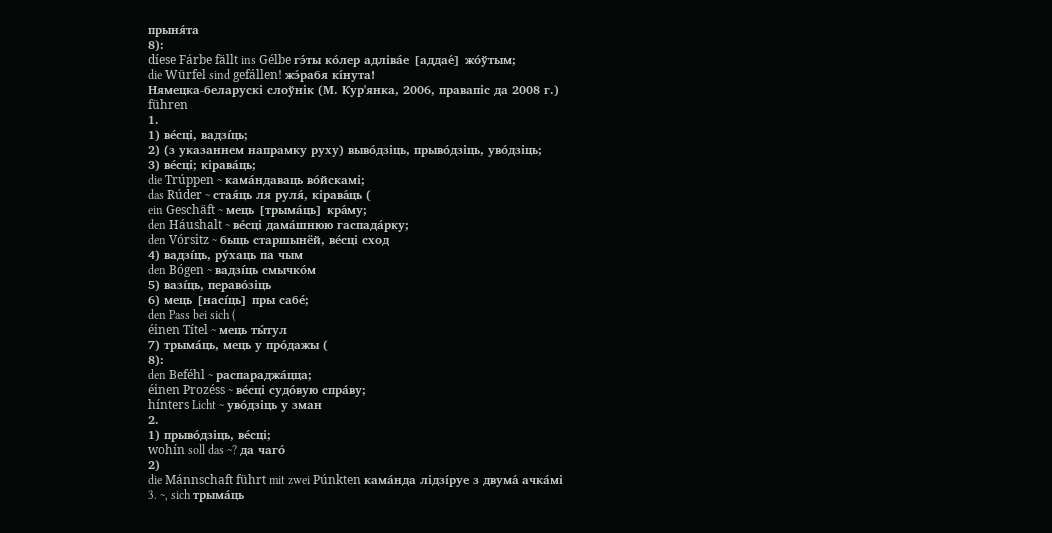прыня́та
8):
díese Fárbe fällt ins Gélbe гэ́ты ко́лер адліва́е [аддае́] жо́ўтым;
die Würfel sind gefállen! жэ́рабя кі́нута!
Нямецка-беларускі слоўнік (М. Кур'янка, 2006, правапіс да 2008 г.)
führen
1.
1) ве́сці, вадзі́ць;
2) (з указаннем напрамку руху) выво́дзіць, прыво́дзіць, уво́дзіць;
3) ве́сці; кірава́ць;
die Trúppen ~ кама́ндаваць во́йскамі;
das Rúder ~ стая́ць ля руля́, кірава́ць (
ein Geschäft ~ мець [трыма́ць] кра́му;
den Háushalt ~ ве́сці дама́шнюю гаспада́рку;
den Vórsitz ~ быць старшынёй, ве́сці сход
4) вадзі́ць, ру́хаць па чым
den Bógen ~ вадзі́ць смычко́м
5) вазі́ць, пераво́зіць
6) мець [насі́ць] пры сабе́;
den Pass bei sich (
éinen Títel ~ мець ты́тул
7) трыма́ць, мець у про́дажы (
8):
den Beféhl ~ распараджа́цца;
éinen Prozéss ~ ве́сці судо́вую спра́ву;
hínters Licht ~ уво́дзіць у зман
2.
1) прыво́дзіць, ве́сці;
wohín soll das ~? да чаго́
2)
die Mánnschaft führt mit zwei Púnkten кама́нда лідзі́руе з двума́ ачка́мі
3. ~, sich трыма́ць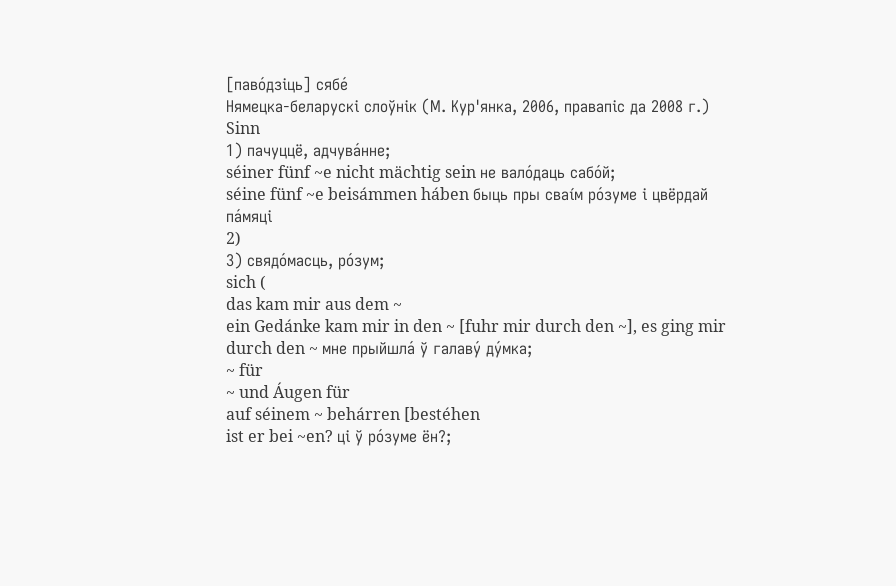[паво́дзіць] сябе́
Нямецка-беларускі слоўнік (М. Кур'янка, 2006, правапіс да 2008 г.)
Sinn
1) пачуццё, адчува́нне;
séiner fünf ~e nicht mächtig sein не вало́даць сабо́й;
séine fünf ~e beisámmen háben быць пры сваі́м ро́зуме і цвёрдай па́мяці
2)
3) свядо́масць, ро́зум;
sich (
das kam mir aus dem ~
ein Gedánke kam mir in den ~ [fuhr mir durch den ~], es ging mir durch den ~ мне прыйшла́ ў галаву́ ду́мка;
~ für
~ und Áugen für
auf séinem ~ behárren [bestéhen
ist er bei ~en? ці ў ро́зуме ён?;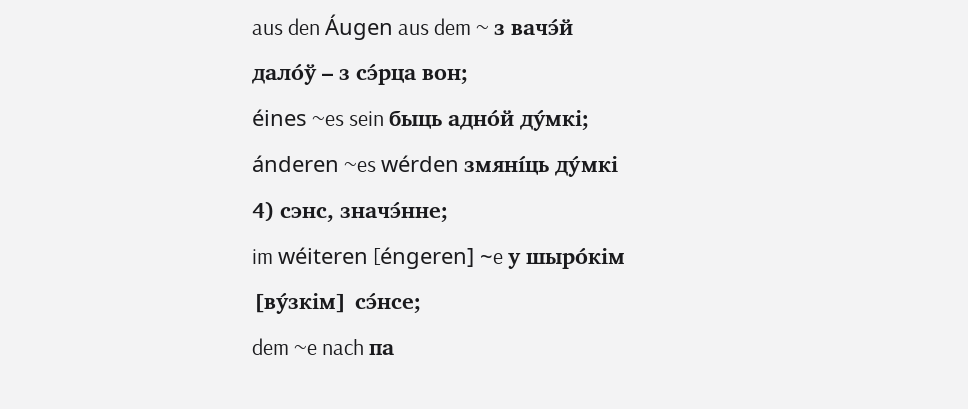aus den Áugen aus dem ~ з вачэ́й дало́ў – з сэ́рца вон;
éines ~es sein быць адно́й ду́мкі;
ánderen ~es wérden змяні́ць ду́мкі
4) сэнс, значэ́нне;
im wéiteren [éngeren] ~e у шыро́кім [ву́зкім] сэ́нсе;
dem ~e nach па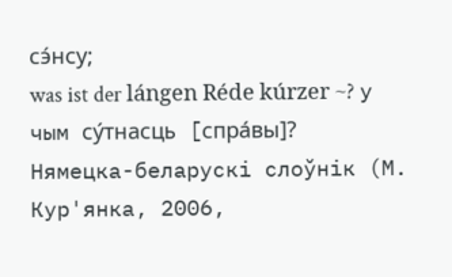сэ́нсу;
was ist der lángen Réde kúrzer ~? у чым су́тнасць [спра́вы]?
Нямецка-беларускі слоўнік (М. Кур'янка, 2006,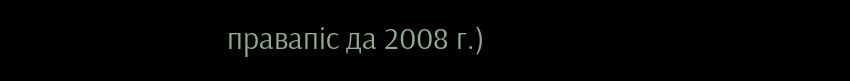правапіс да 2008 г.)